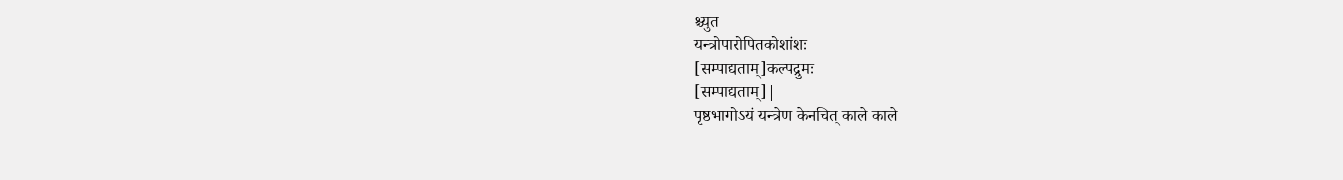श्च्युत
यन्त्रोपारोपितकोशांशः
[सम्पाद्यताम्]कल्पद्रुमः
[सम्पाद्यताम्]|
पृष्ठभागोऽयं यन्त्रेण केनचित् काले काले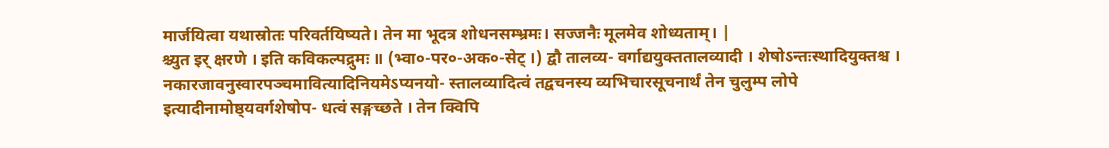मार्जयित्वा यथास्रोतः परिवर्तयिष्यते। तेन मा भूदत्र शोधनसम्भ्रमः। सज्जनैः मूलमेव शोध्यताम्। |
श्च्युत इर् क्षरणे । इति कविकल्पद्रुमः ॥ (भ्वा०-पर०-अक०-सेट् ।) द्वौ तालव्य- वर्गाद्ययुक्ततालव्यादी । शेषोऽन्तःस्थादियुक्तश्च । नकारजावनुस्वारपञ्चमावित्यादिनियमेऽप्यनयो- स्तालव्यादित्वं तद्वचनस्य व्यभिचारसूचनार्थं तेन चुलुम्प लोपे इत्यादीनामोष्ठ्यवर्गशेषोप- धत्वं सङ्गच्छते । तेन क्विपि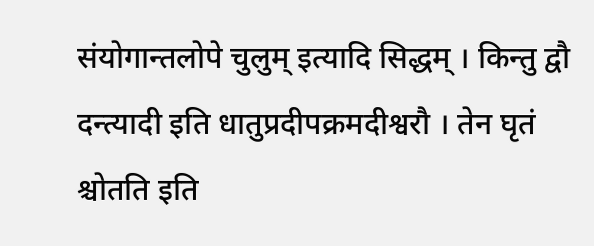संयोगान्तलोपे चुलुम् इत्यादि सिद्धम् । किन्तु द्वौ दन्त्यादी इति धातुप्रदीपक्रमदीश्वरौ । तेन घृतं श्चोतति इति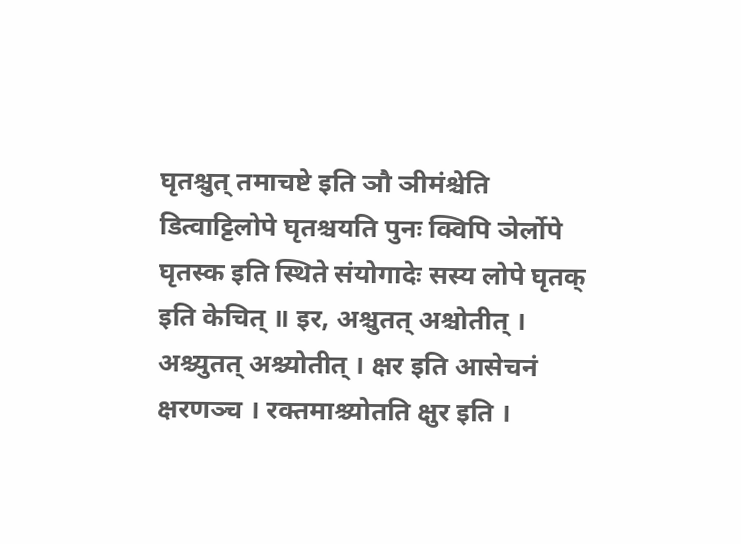घृतश्चुत् तमाचष्टे इति ञौ ञीमंश्चेति डित्वाट्टिलोपे घृतश्चयति पुनः क्विपि ञेर्लोपे घृतस्क इति स्थिते संयोगादेः सस्य लोपे घृतक् इति केचित् ॥ इर, अश्चुतत् अश्चोतीत् । अश्च्युतत् अश्च्योतीत् । क्षर इति आसेचनं क्षरणञ्च । रक्तमाश्च्योतति क्षुर इति ।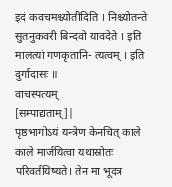इदं कवचमश्च्योतीदिति । निश्च्योतन्ते सुतनुकवरी बिन्दवो यावदेते । इति मालत्यां गणकृतानि- त्यत्वम् । इति दुर्गादासः ॥
वाचस्पत्यम्
[सम्पाद्यताम्]|
पृष्ठभागोऽयं यन्त्रेण केनचित् काले काले मार्जयित्वा यथास्रोतः परिवर्तयिष्यते। तेन मा भूदत्र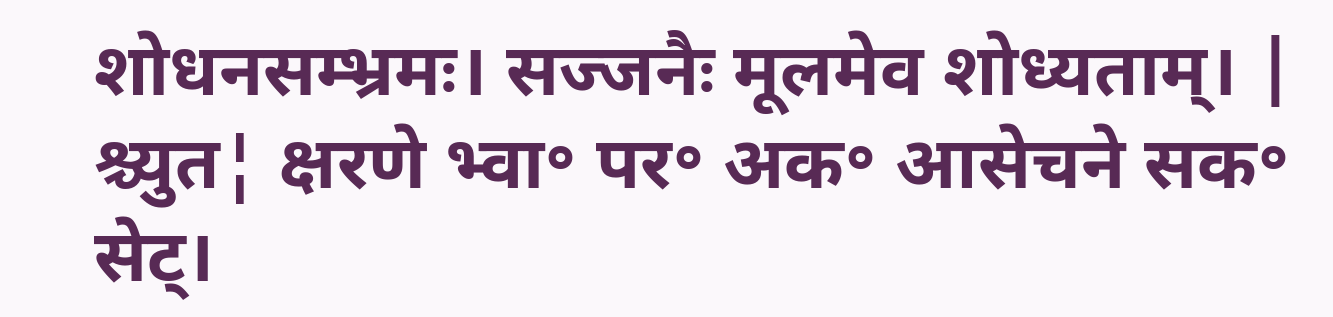शोधनसम्भ्रमः। सज्जनैः मूलमेव शोध्यताम्। |
श्च्युत¦ क्षरणे भ्वा॰ पर॰ अक॰ आसेचने सक॰ सेट्।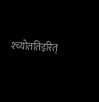श्च्योततिइरित्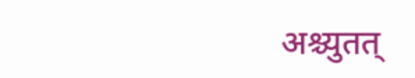अश्च्युतत्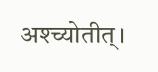अश्च्योतीत्।